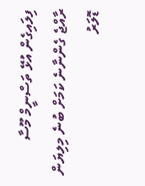ފިލައިގެން އުޅޭ ތަސްނީމް މޫސާ
ރާއްޖެ ގެންނާނެ ކަމަށް ބުނެ މިލިޔަން ޑޮލަރު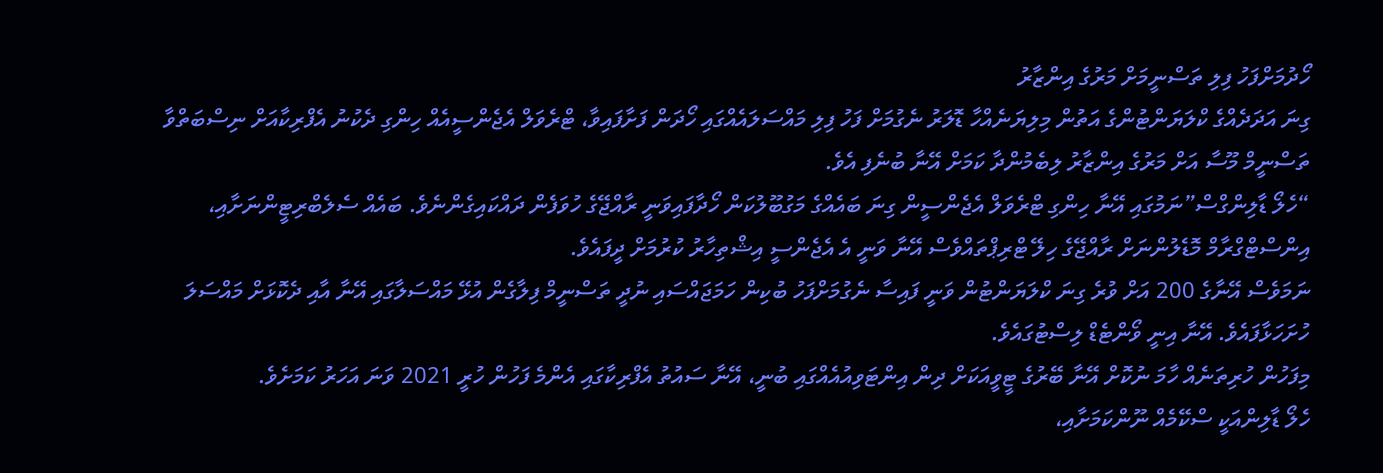ހޯދުމަށްފަހު ފިލި ތަސްނީމަށް މަރުގެ އިންޒާރު
ގިނަ އަދަދެއްގެ ކްލަޔަންޓުންގެ އަތުން މިލިޔަނެއްހާ ޑޮލަރު ނެގުމަށް ފަހު ފިލި މައްސަލައެއްގައި ހޯދަން ފަށާފައިވާ، ޓްރެވަލް އެޖެންސީއެއް ހިންގި ދެކުނު އެފްރިކާއަށް ނިސްބަތްވާ ތަސްނީމް މޫސާ އަށް މަރުގެ އިންޒާރު ލިބެމުންދާ ކަމަށް އޭނާ ބުނެފި އެވެ.
“ހެލޯ ޑާލިންގްސް”ނަމުގައި އޭނާ ހިންގި ޓްރެވަލް އެޖެންސީން ގިނަ ބައެއްގެ މަގުބޫލުކަން ހޯދާފައިވަނީ ރާއްޖޭގެ ހުވަފެން ދައްކައިގެންނެވެ. ބައެއް ސެލެބްރިޓީންނަށާއި، އިންސްޓްގްރާމް މޮޑެލުންނަށް ރާއްޖޭގެ ހިލޭ ޓްރިޕްތައްވެސް އޭނާ ވަނީ އެ އެޖެންސީ އިޝްތިހާރު ކުރުމަށް ދީފައެވެ.
ނަމަވެސް އޭނާގެ 200 އަށް ވުރެ ގިނަ ކްލަޔަންޓުން ވަނީ ފައިސާ ނެގުމަށްފަހު ބުކިން ހަމަޖައްސައި ނުދީ ތަސްނީމް ފިލާގެން އުޅޭ މައްސަލާގައި އޭނާ އާއި ދެކޮޅަށް މައްސަލަ ހުށަހަޅާފައެވެ. އޭނާ އިނީ ވޯންޓެޑް ލިސްޓުގައެވެ.
މިފަހުން ހުރިތަނެއް ހާމަ ނުކޮށް އޭނާ ބޭރުގެ ޓީވީއަކަށް ދިން އިންޓަވިއުއެއްގައި ބުނީ، އޭނާ ސައުތު އެފްރިކާގައި އެންމެ ފަހުން ހުރީ 2021 ވަނަ އަހަރު ކަމަށެވެ.
ހެލޯ ޑާލިންއަކީ ސްކޭމެއް ނޫންކަމަށާއި،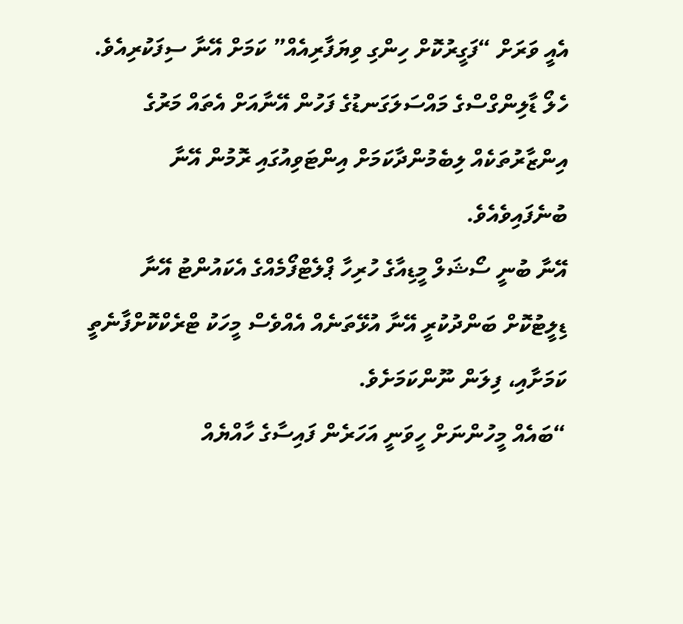އެއީ ވަރަށް “ފަގީރުކޮށް ހިންގި ވިޔަފާރިއެއް” ކަމަށް އޭނާ ސިފަކުރިއެވެ.
ހެލޯ ޑާލިންގްސްގެ މައްސަލަގަނޑުގެ ފަހުން އޭނާއަށް އެތައް މަރުގެ އިންޒާރުތަކެއް ލިބެމުންދާކަމަށް އިންޓަވިއުގައި ރޮމުން އޭނާ ބުނެފައިވެއެވެ.
އޭނާ ބުނީ ސޯޝަލް މީޑިއާގެ ހުރިހާ ޕްލެޓްފޯމެއްގެ އެކައުންޓު އޭނާ ޑިލީޓުކޮށް ބަންދުކުރީ އޭނާ އުޅޭތަނެއް އެއްވެސް މީހަކު ޓްރެކްކޮށްފާނެތީ ކަމަށާއި، ފިލަން ނޫންކަމަށެވެ.
“ބައެއް މީހުންނަށް ހީވަނީ އަހަރެން ފައިސާގެ ހާއްޔެއް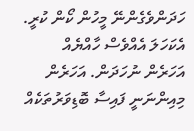ހަދަންވެގެންނޭ މީހުން ކޯން ކުރީ. އެކަހަލަ އެއްވެސް ހާއްޔެއް އަހަރެން ނުހަދަން. އަހަރެން މިއިންނަނީ ފައިސާ ބޮޑިވަރުތަކެއް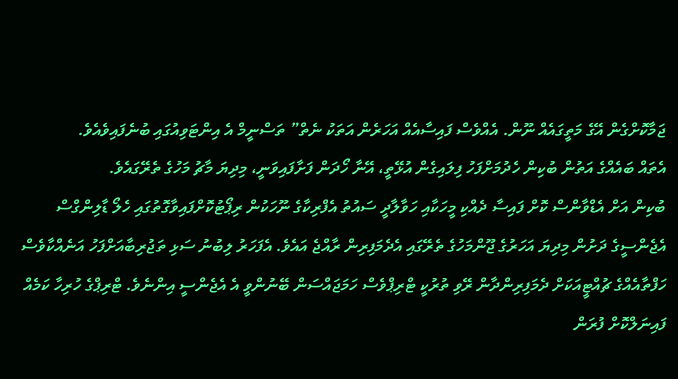ޖަމާކޮށްގެން އޭގެ މަތީގައެއް ނޫން. އެއްވެސް ފައިސާއެއް އަހަރެން އަތަކު ނެތް” ތަސްނީމް އެ އިންޓަވިއުގައި ބުނެފައިވެއެވެ.
އެތައް ބައެއްގެ އަތުން ބުކިން ހެދުމަށްފަހު ފިލައިގެން އުޅޭތީ، އޭނާ ހޯދަން ފަށާފައިވަނީ، މިދިޔަ މާޗު މަހުގެ ތެރޭގައެވެ.
ބުކިން އަށް އެޑްވާންސް ކޮށް ފައިސާ ދެއްކި މީހަކާއި ހަވާލާދީ ސައުތު އެފްރިކާގެ ނޫހަކުން ރިޕޯޓުކޮށްފައިވާގޮތުގައި ހެލޯ ޑާލިންގްސް އެޖެންސީގެ ދަށުން މިދިޔަ އަހަރުގެ ޖޫންމަހުގެ ތެރޭގައި އެދެމަފިރިން ރާއްޖެ އައެވެ. އެފަހަރު ލިބުނު ސަޅި ތަޖުރިބާއަށްފަހު އަނެއްކާވެސް ހަފްތާއެއްގެ ޗުއްޓީއަކަށް ދެމަފިރިންދާން ރޭވި ތުރުކީ ޓްރިޕްވެސް ހަމަޖައްސަން ބޭނުންވީ އެ އެޖެންސީ އިންނެވެ. ޓްރިޕްގެ ހުރިހާ ކަމެއް ފައިނަލްކޮށް ފުރަން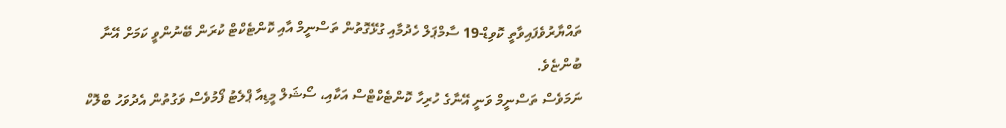ތައްޔާރުވެފައިވާތީ ކޮވިޑް-19 ސާމްޕަލް ހެދުމާއި ގުޅޭގޮތުން ތަސްނީމް އާއި ކޮންޓެކްޓް ކުރަން ބޭނުންވީ ކަމަށް އޭނާ ބުންޏެވެ.
ނަމަވެސް ތަސްނީމް ވަނީ އޭނާގެ ހުރިހާ ކޮންޓެކްޓްސް އަކާއި، ސޯޝަލް މީޑިއާ ޕްލެޓު ފޯމުވެސް ވަގުތުން އެދުވަހު ބްލޮކް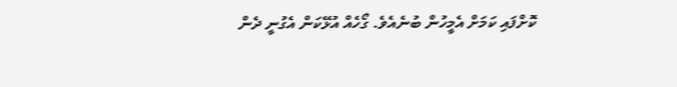ކޮށްފައި ކަމަށް އެމީހުން ބުނެއެވެ. ގޯހެއް އުޅޭކަން އެގުނީ ދެން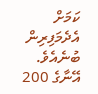ކަމަށް އެދެމަފިރިން ބުނެއެވެ.
އޭނާގެ 200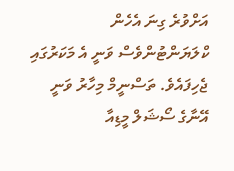އަށްވުރެ ގިނަ އެހެން ކްލަޔަންޓުންވެސް ވަނީ އެ މަކަރުގައި ޖެހިފައެވެ. ތަސްނީމް މިހާރު ވަނީ އޭނާގެ ސޯޝަލް މީޑިއާ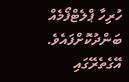ހުރިހާ ޕްލެޓްފޯމެއް ބަންދުކޮށްފައެވެ. އޭގެތެރޭގައި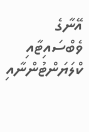އޭނާގެ ވެބްސައިޓާއި ކްލަޔަންޓުންނާއި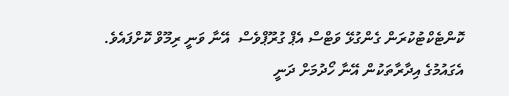ކޮންޓެކްޓުކުރަން ގެންގުޅޭ ވަޓްސް އެޕް ގުރޫޕްވެސް  އޭނާ ވަނީ ރިމޫވް ކޮށްފައެވެ.
އެގައުމުގެ އިދާރާތަކުން އޭނާ ހޯދުމަށް ދަނީ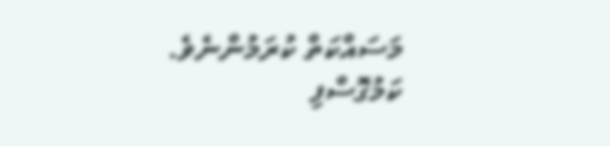މަސައްކަތް ކުރަމުންނެވެ.
ކަމުގޮސްފި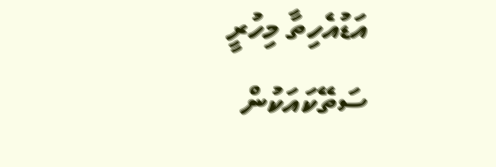އަޑުއެހިތާ މިހުރީ
ސަތޭކައަކުން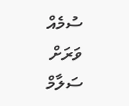ސުމެއް
ވަރަށް ސަލާމް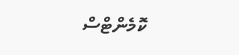ކޮމެންޓްސް